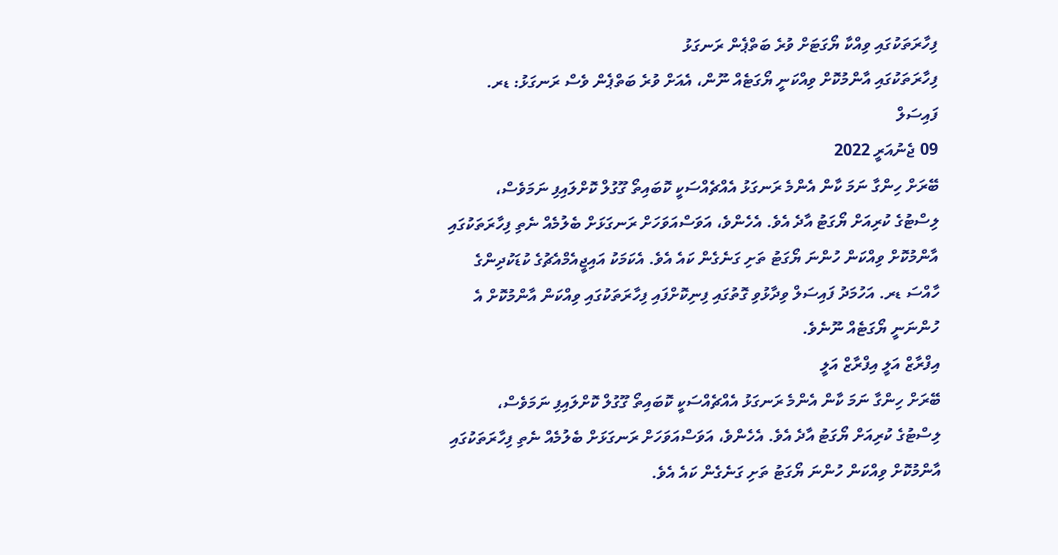ފިހާރަތަކުގައި ވިއްކާ ޔޯގަޓަށް ވުރެ ބަތްޕެން ރަނގަޅު
ފިހާރަތަކުގައި އާންމުކޮށް ވިއްކަނީ ޔޯގަޓެއް ނޫން، އެއަށް ވުރެ ބަތްޕެން ވެސް ރަނގަޅު: ޑރ. ފައިސަލް
09 ޖެނުއަރީ 2022
ބޭރަށް ހިންގާ ނަމަ ކާން އެންމެ ރަނގަޅު އެއްޗެއްސަކީ ކޮބައިތޯ ގޫގުލް ކޮށްލައިފި ނަމަވެސް، ލިސްޓުގެ ކުރިއަށް ޔޯގަޓު އާދެ އެވެ. އެހެންވެ، އަވަސްއަވަހަށް ރަނގަޅަށް ބެލުމެއް ނެތި ފިހާރަތަކުގައި އާންމުކޮށް ވިއްކަން ހުންނަ ޔޯގަޓު ތަށި ގަނެގެން ކައެ އެވެ. އެކަމަކު އައިޖީއެމްއެޗުގެ ކުޑަކުދިންގެ ހާއްސަ ޑރ. އަހުމަދު ފައިސަލް ވިދާޅުވި ގޮތުގައި ފިނިކޮށްފައި ފިހާރަތަކުގައި ވިއްކަން އާންމުކޮށް އެ ހުންނަނީ ޔޯގަޓެއް ނޫނެވެ.
އިފްރާޒް އަލީ އިފްރާޒް އަލީ
ބޭރަށް ހިންގާ ނަމަ ކާން އެންމެ ރަނގަޅު އެއްޗެއްސަކީ ކޮބައިތޯ ގޫގުލް ކޮށްލައިފި ނަމަވެސް، ލިސްޓުގެ ކުރިއަށް ޔޯގަޓު އާދެ އެވެ. އެހެންވެ، އަވަސްއަވަހަށް ރަނގަޅަށް ބެލުމެއް ނެތި ފިހާރަތަކުގައި އާންމުކޮށް ވިއްކަން ހުންނަ ޔޯގަޓު ތަށި ގަނެގެން ކައެ އެވެ.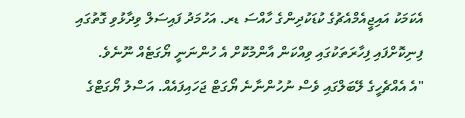އެކަމަކު އައިޖީއެމްއެޗުގެ ކުޑަކުދިންގެ ހާއްސަ ޑރ. އަހުމަދު ފައިސަލް ވިދާޅުވި ގޮތުގައި ފިނިކޮށްފައި ފިހާރަތަކުގައި ވިއްކަން އާންމުކޮށް އެ ހުންނަނީ ޔޯގަޓެއް ނޫނެވެ.
"އެ އެއްޗެހީގެ ލޭބަލްގައި ވެސް ނުހުންނާނެ ޔޯގަޓް ޖަހައިފައެއް. އަސްލު ޔޯގަޓްގެ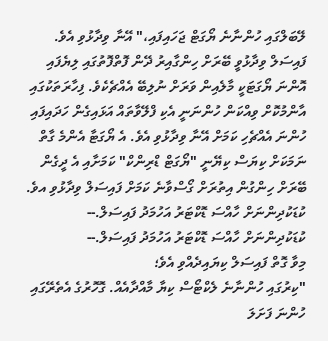ލޭބަލްގައި ހުންނާނެ ޔޯގަޓް ޖަހައިފައި،" އޭނާ ވިދާޅުވި އެވެ.
ފައިސަލް ވިދާޅުވީ ބޭރަށް ހިންގާއިރު ދޭން ފޮތްފޮތުގައި ލިޔެފައި އޮންނަ ޔޯގަޓަކީ މާލެއިން ވަރަށް ނުލިބޭ އެއްޗެކެވެ. ފިހާރަތަކުގައި އާންމުކޮށް ވިއްކަން ހުންނަނީ އެކި ފްލޭވާތައް އަޅައިގެން ހަދައިފައި ހުންނަ އެއްޗެހި ކަމަށް އޭނާ ވިދާޅުވި އެވެ. އެ ޔޯގަޓާ އެންމެ ގާތް ނަމަކަށް ކިޔަސް ކިޔޭނީ "ޔޯގަޓް ޑްރިންކް" ކަމަށާއި އެ ދީގެން ބޭރަށް ހިންގުން އިތުރަށް ގޯސްވާނެ ކަމަށް ފައިސަލް ވިދާޅުވި އވެ.
ކުޑަކުދިންނަށް ހާއްސަ ޑޮކްޓަރު އަހުމަދު ފައިސަލް.--
ކުޑަކުދިންނަށް ހާއްސަ ޑޮކްޓަރު އަހުމަދު ފައިސަލް.--
މިވާ ގޮތް ފައިސަލް ކިޔައިދެއްވި އެވެ؛
"ކިރުގައި ހުންނާނެ ލެކްޓޯސް ކިޔާ މާއްދާއެއް. ގޮހޮރުގެ އެތެރޭގައި ހުންނަ ފަށަލަ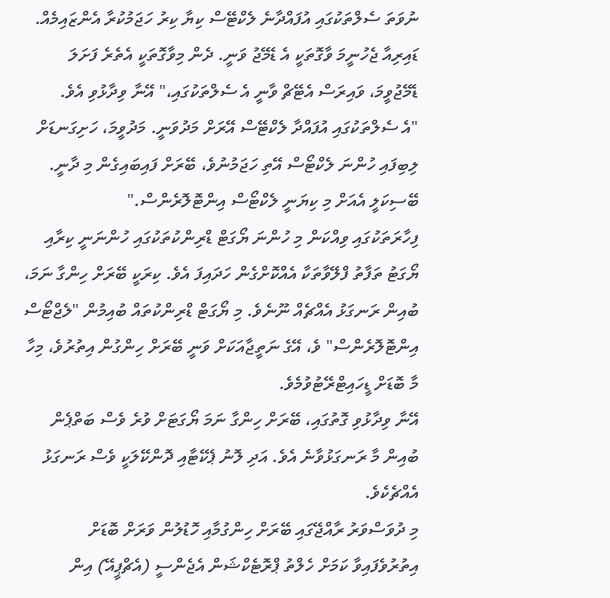ނުވަތަ ސެލްތަކުގައި އުފައްދާނެ ލެކްޓޭސް ކިޔާ ކިރު ހަޖަމުކުރާ އެންޒައިމެއް. ޑައިރިއާ ޖެހުނީމަ ވާގޮތަކީ އެ ޑެމޭޖު ވަނީ. ދެން މިވާގޮތަކީ އެތެރެ ފަށަލަ ޑެމޭޖުވީމަ، ވައިރަސް އެޓޭޗް ވާނީ އެ ސެލްތަކުގައި،" އޭނާ ވިދާޅުވި އެވެ.
"އެ ސެލްތަކުގައި އުފައްދާ ލެކްޓޭސް އޭރަށް މަދުވަނީ. މަދުވީމަ، ހަށިގަނޑަށް ލިބިފައި ހުންނަ ލެކްޓޯސް އޭތި ހަޖަމުނުވެ، ބޭރަށް ފައިބައިގެން މި ދާނީ. ބޭސިކަލީ އެއަށް މި ކިޔަނީ ލެކްޓޯސް އިންޓޮލޮރެންސް."
ފިހާރަތަކުގައި ވިއްކަން މި ހުންނަ ޔޯގަޓް ޑްރިންކުތަކުގައި ހުންނަނީ ކިރާއި ޔޯގަޓު ތަފާތު ފްލޭވާތަކާ އެއްކޮށްގެން ހަދައިފަ އެވެ. ކިރަކީ ބޭރަށް ހިންގާ ނަމަ، ބުއިން ރަނގަޅު އެއްޗެއް ނޫނެވެ. މި ޔޯގަޓް ޑްރިންކުތައް ބުއިމުން "ލެޖްޓޯސް އިންޓޮލޮރެންސް" ވެ، އޭގެ ނަތީޖާއަކަށް ވަނީ ބޭރަށް ހިންގުން އިތުރުވެ، މިހާ މާ ބޮޑަށް ޑީހައިޓްރޭޓުވުމެވެ.
އޭނާ ވިދާޅުވި ގޮތުގައި، ބޭރަށް ހިންގާ ނަމަ ޔޯގަޓަށް ވުރެ ވެސް ބަތްޕެން ބުއިން މާ ރަނގަޅުވާނެ އެވެ. އަދި ލޮނު ޕެކޭޓާއި ދޮންކޭލަކީ ވެސް ރަނގަޅު އެއްޗެކެވެ.
މި ދުވަސްވަރު ރާއްޖޭގައި ބޭރަށް ހިންގުމާއި ހޮޑުލުން ވަރަށް ބޮޑަށް އިތުރުވެފައިވާ ކަމަށް ހެލްތު ޕްރޮޓެކްޝަން އެޖެންސީ (އެޗްޕީއޭ) އިން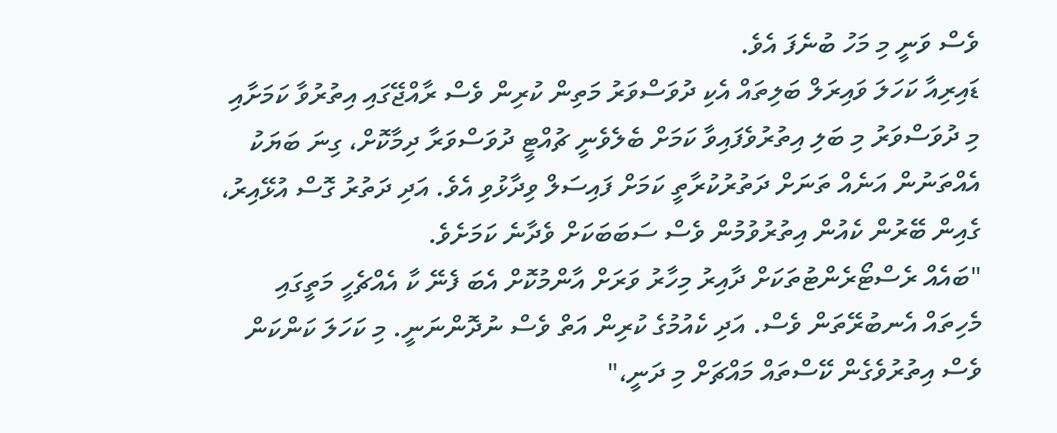ވެސް ވަނީ މި މަހު ބުނެފަ އެވެ.
ޑައިރިއާ ކަހަލަ ވައިރަލް ބަލިތައް އެކި ދުވަސްވަރު މަތިން ކުރިން ވެސް ރާއްޖޭގައި އިތުރުވާ ކަމަށާއި މި ދުވަސްވަރު މި ބަލި އިތުރުވެފައިވާ ކަމަށް ބެލެވެނީ ޗުއްޓީ ދުވަސްވަރާ ދިމާކޮށް، ގިނަ ބަޔަކު އެއްތަނުން އަނެއް ތަނަށް ދަތުރުކުރާތީ ކަމަށް ފައިސަލް ވިދާޅުވި އެވެ. އަދި ދަތުރު ގޮސް އުޅޭއިރު، ގެއިން ބޭރުން ކެއުން އިތުރުވުމުން ވެސް ސަބަބަކަށް ވެދާނެ ކަމަށެވެ.
"ބައެއް ރެސްޓޯރެންޓުތަކަށް ދާއިރު މިހާރު ވަރަށް އާންމުކޮށް އެބަ ފެނޭ ކާ އެއްޗެހީ މަތީގައި މެހިތައް އެނބުރޭތަން ވެސް. އަދި ކެއުމުގެ ކުރިން އަތް ވެސް ނުދޮންނަނީ. މި ކަހަލަ ކަންކަން ވެސް އިތުރުވެގެން ކޭސްތައް މައްޗަށް މި ދަނީ،"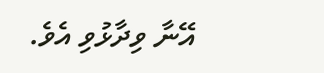އޭނާ ވިދާޅުވި އެވެ.